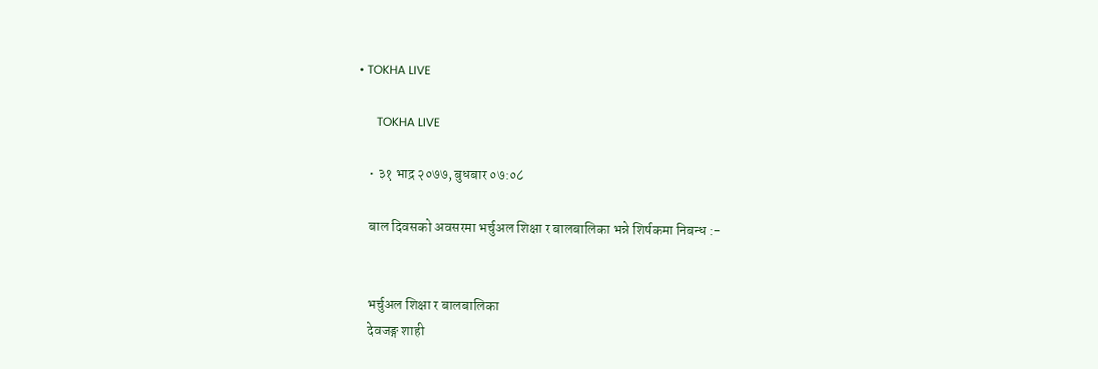• TOKHA LIVE

      TOKHA LIVE

    • ३१ भाद्र २०७७, बुधबार ०७:०८

    बाल दिवसको अवसरमा भर्चुअल शिक्षा र बालबालिका भन्ने शिर्षकमा निबन्ध :-


    भर्चुअल शिक्षा र बालबालिका
    देवजङ्ग शाही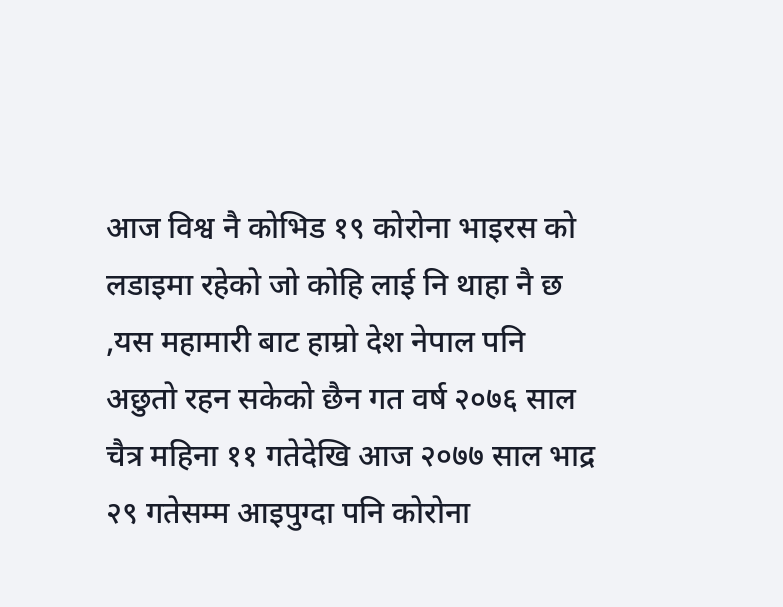आज विश्व नै कोभिड १९ कोरोना भाइरस को लडाइमा रहेको जो कोहि लाई नि थाहा नै छ ,यस महामारी बाट हाम्रो देश नेपाल पनि अछुतो रहन सकेको छैन गत वर्ष २०७६ साल चैत्र महिना ११ गतेदेखि आज २०७७ साल भाद्र २९ गतेसम्म आइपुग्दा पनि कोरोना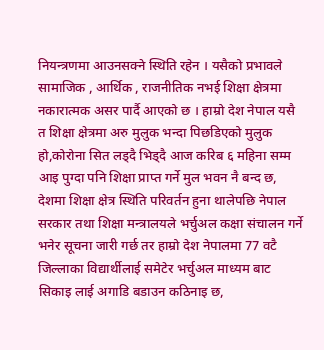नियन्त्रणमा आउनसक्ने स्थिति रहेन । यसैको प्रभावले सामाजिक , आर्थिक , राजनीतिक नभई शिक्षा क्षेत्रमा नकारात्मक असर पार्दै आएको छ । हाम्रो देश नेपाल यसै त शिक्षा क्षेत्रमा अरु मुलुक भन्दा पिछडिएको मुलुक हो,कोरोना सित लड्दै भिड्दै आज करिब ६ महिना सम्म आइ पुग्दा पनि शिक्षा प्राप्त गर्ने मुल भवन नै बन्द छ, देशमा शिक्षा क्षेत्र स्थिति परिवर्तन हुना थालेपछि नेपाल सरकार तथा शिक्षा मन्त्रालयले भर्चुअल कक्षा संचालन गर्ने भनेर सूचना जारी गर्छ तर हाम्रो देश नेपालमा 77 वटै जिल्लाका विद्यार्थीलाई समेटेर भर्चुअल माध्यम बाट सिकाइ लाई अगाडि बडाउन कठिनाइ छ,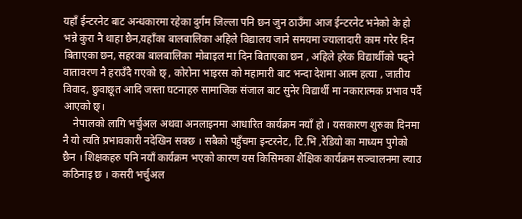यहाँ ईन्टरनेट बाट अन्धकारमा रहेका दुर्गम जिल्ला पनि छन जुन ठाउँमा आज ईन्टरनेट भनेको के हो भन्ने कुरा नै थाहा छैन,यहाँका बालबालिका अहिले विद्यालय जाने समयमा ज्यालादारी काम गरेर दिन बिताएका छन, सहरका बालबालिका मोबाइल मा दिन बिताएका छन , अहिले हरेक विद्यार्थीको पढ्ने वातावरण नै हराउँदै गएको छ् , कोरोना भाइरस को महामारी बाट भन्दा देशमा आत्म हत्या , जातीय विवाद, छुवाछूत आदि जस्ता घटनाहरु सामाजिक संजाल बाट सुनेर विद्यार्थी मा नकारात्मक प्रभाव पर्दै आएको छ्।
    नेपालको लागि भर्चुअल अथवा अनलाइनमा आधारित कार्यक्रम नयाँ हो । यसकारण शुरुका दिनमा नै यो त्यति प्रभावकारी नदेखिन सक्छ । सबैको पहुँचमा इन्टरनेट, टि.भि ,रेडियो का माध्यम पुगेको छैन । शिक्षकहरु पनि नयाँ कार्यक्रम भएको कारण यस किसिमका शैक्षिक कार्यक्रम सञ्चालनमा ल्याउ कठिनाइ छ । कसरी भर्चुअल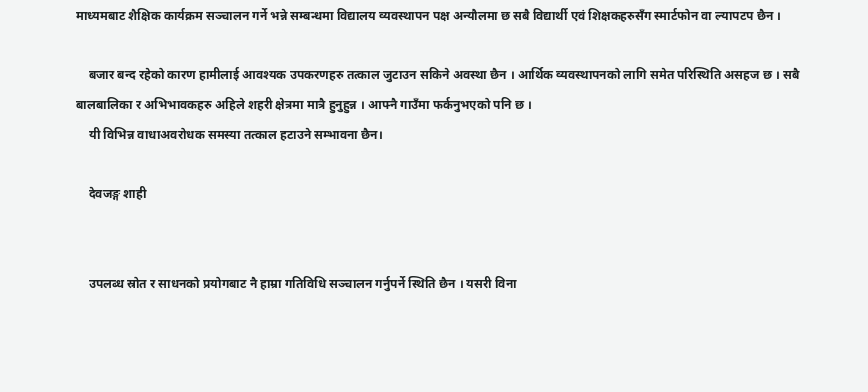माध्यमबाट शैक्षिक कार्यक्रम सञ्चालन गर्ने भन्ने सम्बन्धमा विद्यालय व्यवस्थापन पक्ष अन्यौलमा छ सबै विद्यार्थी एवं शिक्षकहरुसँग स्मार्टफोन वा ल्यापटप छैन ।

    बजार बन्द रहेको कारण हामीलाई आवश्यक उपकरणहरु तत्काल जुटाउन सकिने अवस्था छैन । आर्थिक व्यवस्थापनको लागि समेत परिस्थिति असहज छ । सबै बालबालिका र अभिभावकहरु अहिले शहरी क्षेत्रमा मात्रै हुनुहुन्न । आफ्नै गाउँमा फर्कनुभएको पनि छ ।
    यी विभिन्न वाधाअवरोधक समस्या तत्काल हटाउने सम्भावना छैन।

    देवजङ्ग शाही


    उपलब्ध स्रोत र साधनको प्रयोगबाट नै हाम्रा गतिविधि सञ्चालन गर्नुपर्ने स्थिति छैन । यसरी विना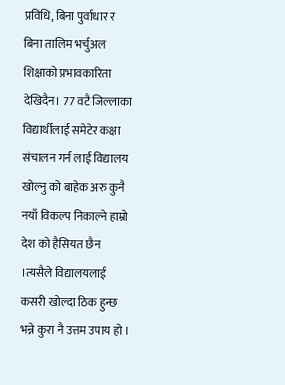प्रविधि, बिना पुर्वाधार र बिना तालिम भर्चुअल शिक्षाको प्रभावकारिता देखिदैन। 77 वटै जिल्लाका विद्यार्थीलाई समेटेर कक्षा संचालन गर्न लाई विद्यालय खोल्नु को बाहेक अरु कुनै नयाँ विकल्प निकाल्ने हाम्रो देश को हैसियत छैन ।त्यसैले विद्यालयलाई कसरी खोल्दा ठिक हुन्छ भन्ने कुरा नै उत्तम उपाय हो ।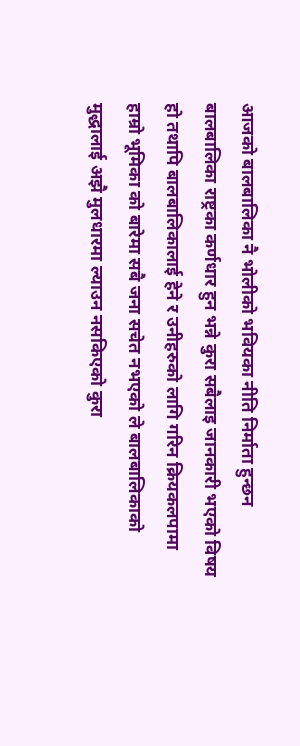आजको बालबालिका नै भोलीको भवियका नीति निर्माता हुन्छन बालबालिका राष्ट्रका कर्णधार हुन भन्ने कुरा सबैलाइ जानकारी भएको विषय हो तथापि बालबालिकालाई हेने र उनीहरुको लागि गरिन क्रियकलपामा हाम्रो भूमिका को बारेमा सबै जना सचेत नभएको ले बालबालिकाको मुद्धालाई अझै मुलधारमा ल्याउन नसकिएको कुरा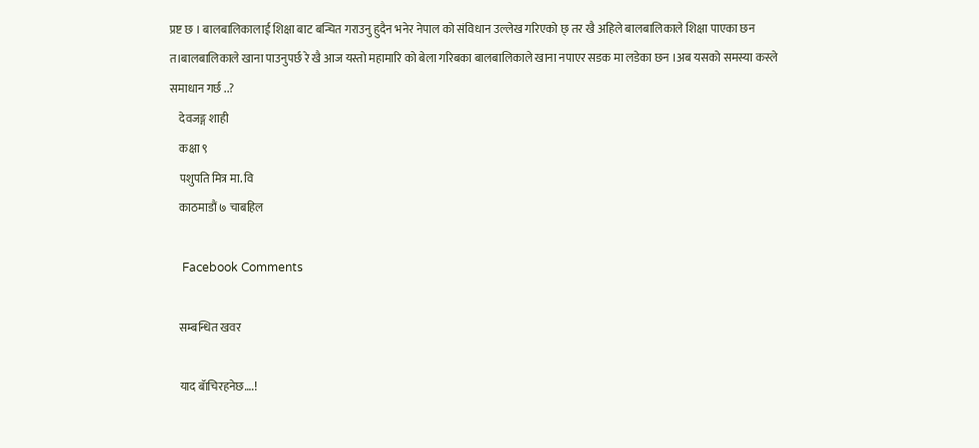प्रष्ट छ । बालबालिकालाई शिक्षा बाट बन्चित गराउनु हुदैन भनेर नेपाल को संविधान उल्लेख गरिएको छ् तर खै अहिले बालबालिकाले शिक्षा पाएका छन त।बालबालिकाले खाना पाउनुपर्छ रे खै आज यस्तो महामारि को बेला गरिबका बालबालिकाले खाना नपाएर सडक मा लडेका छन ।अब यसको समस्या कस्ले समाधान गर्छ ..?
    देवजङ्ग शाही
    कक्षा ९
    पशुपति मित्र मा. वि
    काठमाडौं ७ चाबहिल

    Facebook Comments

    सम्बन्धित खवर

    याद बॅाचिरहनेछ….!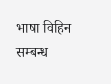भाषा विहिन सम्बन्ध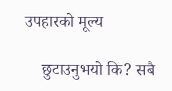उपहारको मूल्य

    छुटाउनुभयो कि? सबै